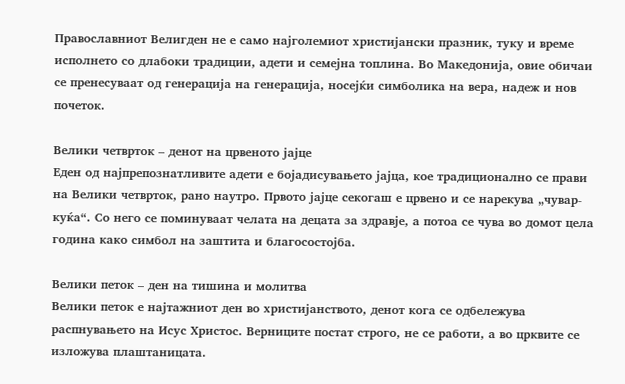Православниот Велигден не е само најголемиот христијански празник, туку и време исполнето со длабоки традиции, адети и семејна топлина. Во Македонија, овие обичаи се пренесуваат од генерација на генерација, носејќи симболика на вера, надеж и нов почеток.

Велики четврток – денот на црвеното јајце
Еден од најпрепознатливите адети е бојадисувањето јајца, кое традиционално се прави на Велики четврток, рано наутро. Првото јајце секогаш е црвено и се нарекува „чувар-куќа“. Со него се поминуваат челата на децата за здравје, а потоа се чува во домот цела година како симбол на заштита и благосостојба.

Велики петок – ден на тишина и молитва
Велики петок е најтажниот ден во христијанството, денот кога се одбележува распнувањето на Исус Христос. Верниците постат строго, не се работи, а во црквите се изложува плаштаницата.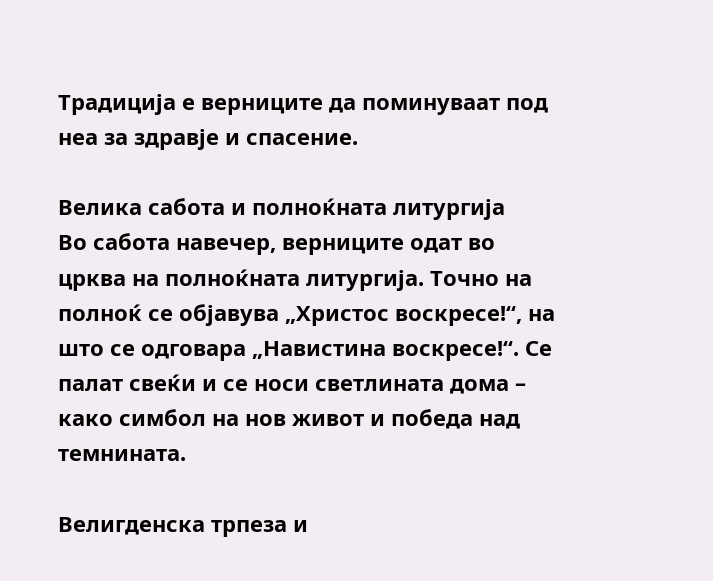Традиција е верниците да поминуваат под неа за здравје и спасение.

Велика сабота и полноќната литургија
Во сабота навечер, верниците одат во црква на полноќната литургија. Точно на полноќ се објавува „Христос воскресе!“, на што се одговара „Навистина воскресе!“. Се палат свеќи и се носи светлината дома – како симбол на нов живот и победа над темнината.

Велигденска трпеза и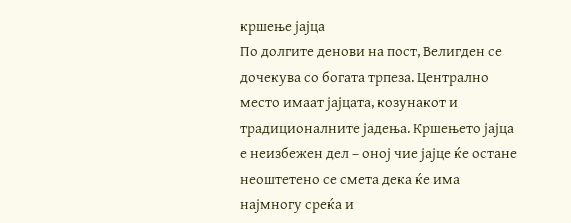кршење јајца
По долгите денови на пост, Велигден се дочекува со богата трпеза. Централно место имаат јајцата, козунакот и традиционалните јадења. Кршењето јајца е неизбежен дел – оној чие јајце ќе остане неоштетено се смета дека ќе има најмногу среќа и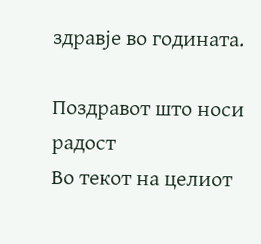здравје во годината.

Поздравот што носи радост
Во текот на целиот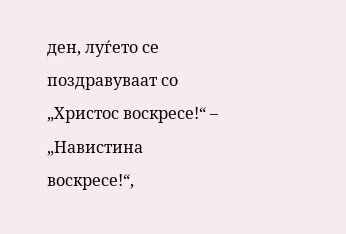ден, луѓето се поздравуваат со „Христос воскресе!“ – „Навистина воскресе!“,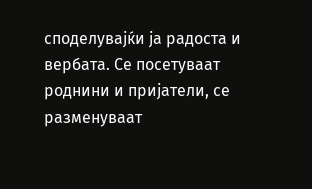споделувајќи ја радоста и вербата. Се посетуваат роднини и пријатели, се разменуваат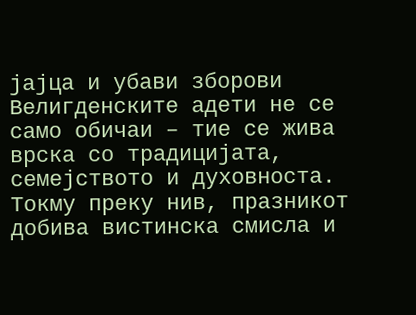јајца и убави зборови
Велигденските адети не се само обичаи – тие се жива врска со традицијата, семејството и духовноста. Токму преку нив, празникот добива вистинска смисла и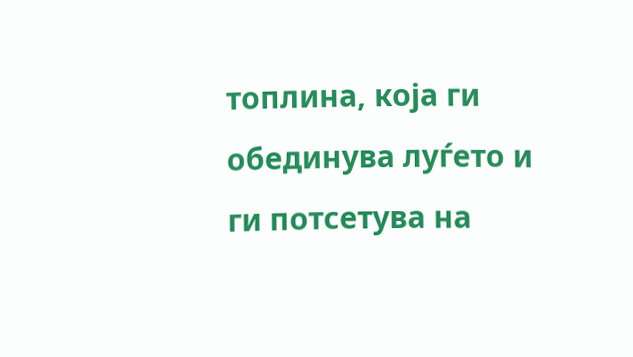топлина, која ги обединува луѓето и ги потсетува на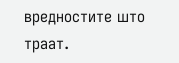вредностите што траат.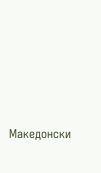Македонски